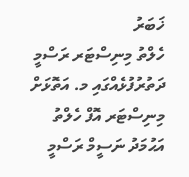ޚަބަރު
ހެލްތު މިނިސްޓަރ ރަސްމީ ދަތުރުފުޅެއްގައި މ. އަތޮޅަށް
މިނިސްޓަރ އޮފް ހެލްތު އަޙުމަދު ނަސީމް ރަސްމީ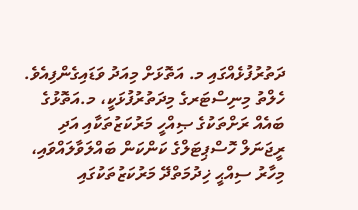ދަތުރުފުޅެއްގައި މ. އަތޮޅަށް މިއަދު ވަޑައިގެންފިއެވެ.
ހެލްތު މިނިސްޓަރގެ މިދަތުރުފުޅަކީ، މ.އަތޮޅުގެ ބައެއް ރަށްތަކުގެ ޞިއްހީ މަރުކަޒުތަކާއި އަދި ރީޖަނަލް ހޮސްޕިޓަލްގެ ކަންކަން ބައްލަވާލައްވައި، މިހާރު ސިއްޙީ ޚިދުމަތްދޭ މަރުކަޒުތަކުގައި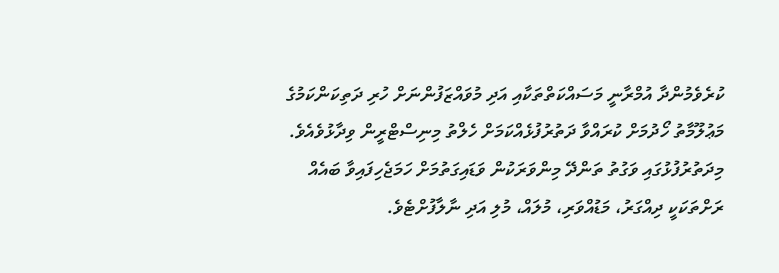ކުރެވެމުންދާ އުމްރާނީ މަސައްކަތްތަކާއި އަދި މުވައްޒަފުންނަށް ހުރި ދަތިކަންކަމުގެ މަޢުލޫމާތު ހޯދުމަށް ކުރައްވާ ދަތުރުފުޅެއްކަމަށް ހެލްތު މިނިސްޓްރީން ވިދާޅުވެއެވެ. މިދަތުރުފުޅުގައި ވަގުތު ތަންދޭ މިންވަރަކުން ވަޑައިގަތުމަށް ހަމަޖެހިފައިވާ ބައެއް ރަށްތަކަކީ ދިއްގަރު، މަޑުއްވަރި، މުލައް، މުލި އަދި ނާލާފުށްޓެވެ.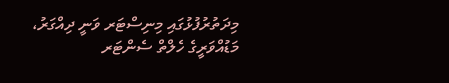މިދަތުރުފުޅުގައި މިނިސްޓަރ ވަނީ ދިއްގަރު، މަޑުއްވަރީގެ ހެލްތް ސެންޓަރ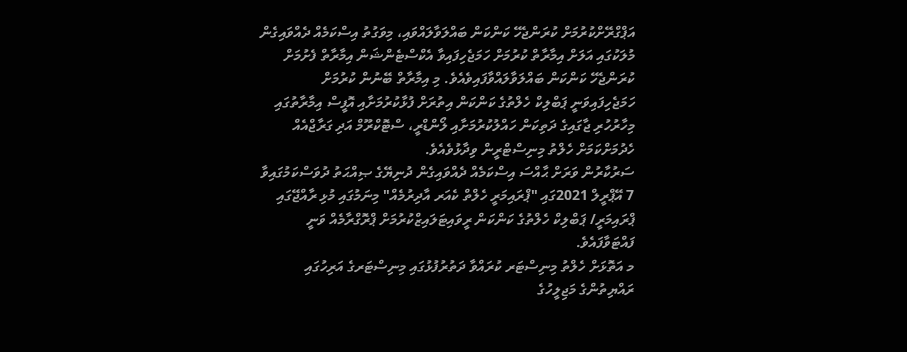އަޕްގްރޭށްކުރުމަށް ކުރަންޖެހޭ ކަންކަން ބައްލަވާލައްވައި، މިވަގުތު އިސްކަމެއް ދެއްވައިގެން މުލަކުގައި އަލަށް އިމާރާތް ކުރުމަށް ހަމަޖެހިފައިވާ އެކްސްޓެންޝަން އިމާރާތް ފެށުމަށް ކުރަންޖެހޭ ކަންކަން ބައްލަވާލައްވާފައިވެއެވެ. މި އިމާރާތް ބޭނުން ކުރުމަށް ހަމަޖެހިފައިވަނީ ޕަބްލިކް ހެލްތުގެ ކަންކަން އިތުރަށް ފުޅާކުރުމަށާއި އޮފީސް އިމާރާތުގައި މިހާރުހުރި ޖާގައިގެ ދަތިކަން ހައްލުކުރުމަށާއި ލޯންޑްރީ، ސްޓޮކްރޫމް އަދި ގަރާޖްއެއް ހެދުމަށްކަމަށް ހެލްތު މިނިސްޓްރީން ވިދާޅުވެއެވެ.
ސަރުކާރުން ވަރަށް ޙާއްސަ އިސްކަމެއް ދެއްވައިގެން ދުނިޔޭގެ ޞިއްޙަތު ދުވަސްކަމުގައިވާ 7 އޭޕްރީލް 2021ގައި "ޕްރައިމަރީ ހެލްތް ކެއަރ އާދިރުމެއް" މިނަމުގައި މުޅި ރާއްޖޭގައި ޕްރައިމަރީ/ ޕަބްލިކް ހެލްތުގެ ކަންކަން ރީވައިޓަލައިޒްކުރުމަށް ޕްރޮގްރާމެއް ވަނީ ފައްޓަވާފައެވެ.
މ އަތޮޅަށް ހެލްތު މިނިސްޓަރ ކުރައްވާ ދަތުރުފުޅުގައި މިނިސްޓަރގެ އަރިހުގައި ރައްޔިތުންގެ މަޖިލީހުގެ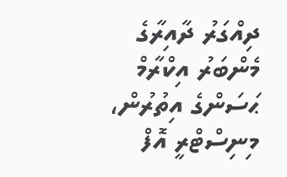ދިއްގަރު ދާއިރާގެ މެންބަރު އިކްރާމް ޙަސަންގެ އިތުރުން، މިނިސްޓްރީ އޮފް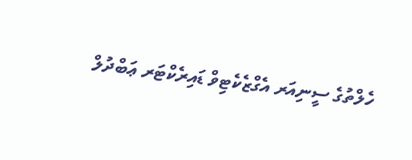ހެލްތުގެ ސީނިއަރ އެގްޒެކެޓިވް ޑައިރެކްޓަރ ޢަބްދުލް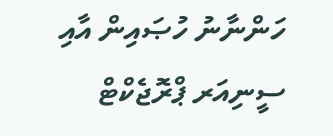ހަންނާނު ހުޞައިން އާއި ސީނިއަރ ޕްރޮޖެކްޓް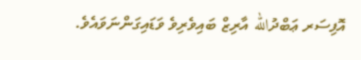އޮފިސަރ ޢަބްދުالله އާރިޒް ބައިވެރިވެ ވަޑައިގަންނަވައެވެ.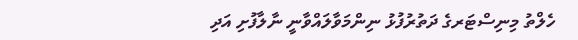ހެލްތު މިނިސްޓަރގެ ދަތުރުފުޅު ނިންމަވާލައްވާނީ ނާލާފުށި އަދި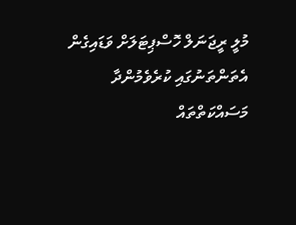މުލީ ރީޖަނަލް ހޮސްޕިޓަލަށް ވަޑައިގެން އެތަންތަނުގައި ކުރެވެމުންދާ މަސައްކަތްތައް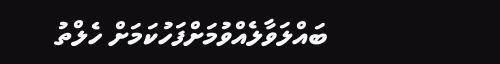ބައްލަވާލެއްވުމަށްފަހުކަމަށް ހެލްތު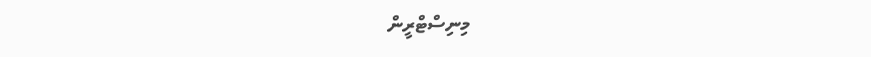މިނިސްޓްރީން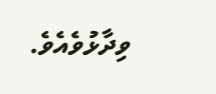ވިދާޅުވެއެވެ.